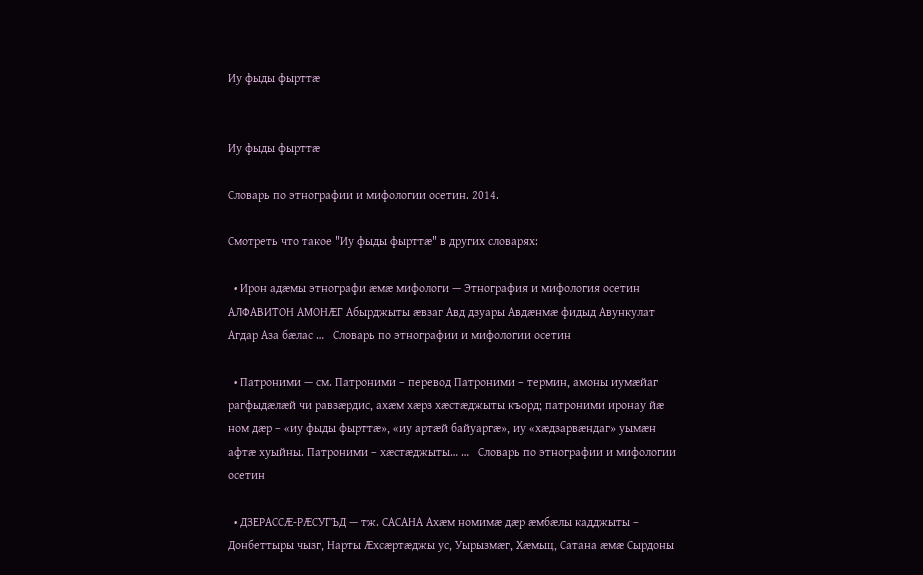Иу фыды фырттæ


Иу фыды фырттæ

Словарь по этнографии и мифологии осетин. 2014.

Смотреть что такое "Иу фыды фырттæ" в других словарях:

  • Ирон адæмы этнографи æмæ мифологи — Этнография и мифология осетин АЛФАВИТОН АМОНÆГ Абырджыты æвзаг Авд дзуары Авдæнмæ фидыд Авункулат Агдар Аза бæлас …   Словарь по этнографии и мифологии осетин

  • Патроними — см. Патроними – перевод Патроними – термин, амоны иумæйаг рагфыдæлæй чи равзæрдис, ахæм хæрз хæстæджыты къорд; патроними иронау йæ ном дæр – «иу фыды фырттæ», «иу артæй байуаргæ», иу «хæдзарвæндаг» уымæн афтæ хуыйны. Патроними – хæстæджыты… …   Словарь по этнографии и мифологии осетин

  • ДЗЕРАССÆ-РÆСУГЪД — тж. САСАНА Ахæм номимæ дæр æмбæлы кадджыты – Донбеттыры чызг, Нарты Æхсæртæджы ус, Уырызмæг, Хæмыц, Сатана æмæ Сырдоны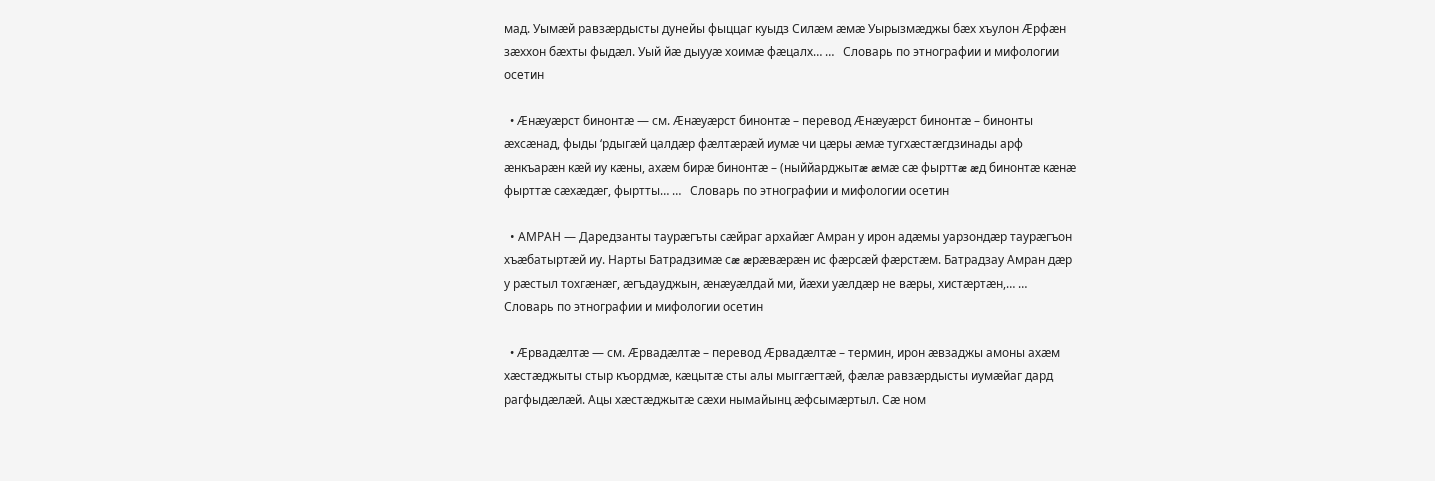мад. Уымæй равзæрдысты дунейы фыццаг куыдз Силæм æмæ Уырызмæджы бæх хъулон Æрфæн зæххон бæхты фыдæл. Уый йæ дыууæ хоимæ фæцалх… …   Словарь по этнографии и мифологии осетин

  • Æнæуæрст бинонтæ — см. Æнæуæрст бинонтæ – перевод Æнæуæрст бинонтæ – бинонты æхсæнад, фыды ‘рдыгæй цалдæр фæлтæрæй иумæ чи цæры æмæ тугхæстæгдзинады арф æнкъарæн кæй иу кæны, ахæм бирæ бинонтæ – (ныййарджытæ æмæ сæ фырттæ æд бинонтæ кæнæ фырттæ сæхæдæг, фыртты… …   Словарь по этнографии и мифологии осетин

  • АМРАН — Даредзанты таурæгъты сæйраг архайæг Амран у ирон адæмы уарзондæр таурæгъон хъæбатыртæй иу. Нарты Батрадзимæ сæ æрæвæрæн ис фæрсæй фæрстæм. Батрадзау Амран дæр у рæстыл тохгæнæг, æгъдауджын, æнæуæлдай ми, йæхи уæлдæр не вæры, хистæртæн,… …   Словарь по этнографии и мифологии осетин

  • Æрвадæлтæ — см. Æрвадæлтæ – перевод Æрвадæлтæ – термин, ирон æвзаджы амоны ахæм хæстæджыты стыр къордмæ, кæцытæ сты алы мыггæгтæй, фæлæ равзæрдысты иумæйаг дард рагфыдæлæй. Ацы хæстæджытæ сæхи нымайынц æфсымæртыл. Сæ ном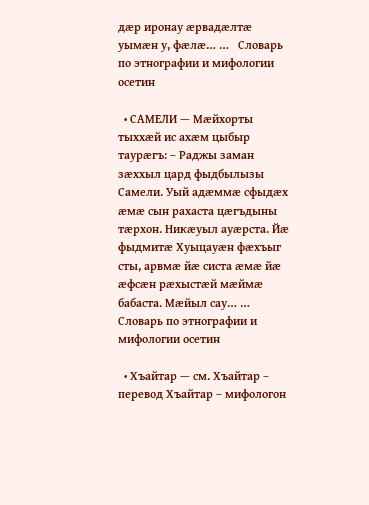дæр иронау æрвадæлтæ уымæн у, фæлæ… …   Словарь по этнографии и мифологии осетин

  • САМЕЛИ — Мæйхорты тыххæй ис ахæм цыбыр таурæгъ: – Раджы заман зæххыл цард фыдбылызы Самели. Уый адæммæ сфыдæх æмæ сын рахаста цæгъдыны тæрхон. Никæуыл ауæрста. Йæ фыдмитæ Хуыцауæн фæхъыг сты, арвмæ йæ систа æмæ йæ æфсæн рæхыстæй мæймæ бабаста. Мæйыл сау… …   Словарь по этнографии и мифологии осетин

  • Хъайтар — см. Хъайтар – перевод Хъайтар – мифологон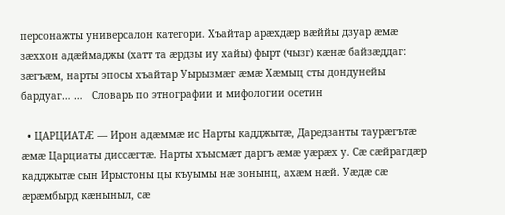персонажты универсалон категори. Хъайтар арæхдæр вæййы дзуар æмæ зæххон адæймаджы (хатт та æрдзы иу хайы) фырт (чызг) кæнæ байзæддаг: зæгъæм, нарты эпосы хъайтар Уырызмæг æмæ Хæмыц сты дондунейы бардуаг… …   Словарь по этнографии и мифологии осетин

  • ЦАРЦИАТÆ — Ирон адæммæ ис Нарты кадджытæ, Даредзанты таурæгътæ æмæ Царциаты диссæгтæ. Нарты хъысмæт даргъ æмæ уæрæх у. Сæ сæйрагдæр кадджытæ сын Ирыстоны цы къуымы нæ зонынц, ахæм нæй. Уæдæ сæ æрæмбырд кæныныл, сæ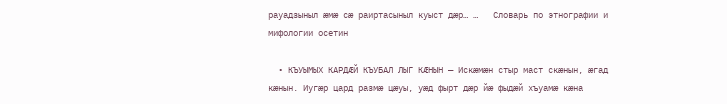рауадзыныл æмæ сæ раиртасыныл куыст дæр… …   Словарь по этнографии и мифологии осетин

  • КЪУЫМЫХ КАРДÆЙ КЪУБАЛ ЛЫГ КÆНЫН — Искæмæн стыр маст скæнын, æгад кæнын. Иугæр цард размæ цæуы, уæд фырт дæр йæ фыдæй хъуамæ кæна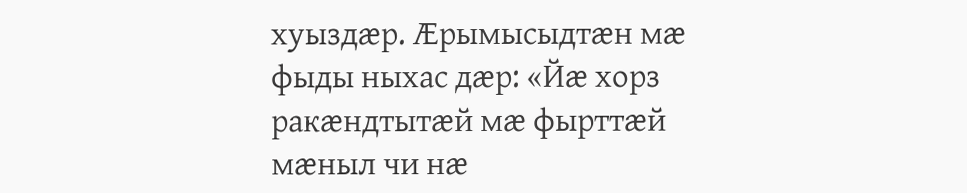хуыздæр. Æрымысыдтæн мæ фыды ныхас дæр: «Йæ хорз ракæндтытæй мæ фырттæй мæныл чи нæ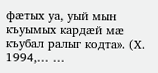фæтых уа, уый мын къуымых кардæй мæ къубал ралыг кодта». (Х. 1994,… …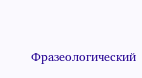Фразеологический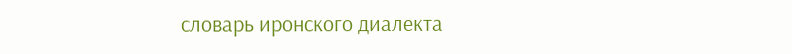словарь иронского диалекта